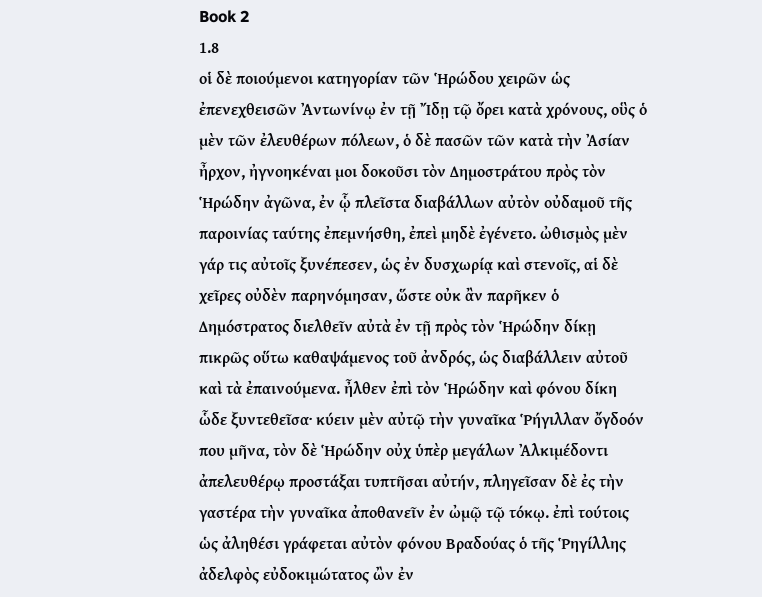Book 2
1.8
οἱ δὲ ποιούμενοι κατηγορίαν τῶν Ἡρώδου χειρῶν ὡς ἐπενεχθεισῶν Ἀντωνίνῳ ἐν τῇ Ἴδῃ τῷ ὄρει κατὰ χρόνους, οὓς ὁ μὲν τῶν ἐλευθέρων πόλεων, ὁ δὲ πασῶν τῶν κατὰ τὴν Ἀσίαν ἦρχον, ἠγνοηκέναι μοι δοκοῦσι τὸν Δημοστράτου πρὸς τὸν Ἡρώδην ἀγῶνα, ἐν ᾧ πλεῖστα διαβάλλων αὐτὸν οὐδαμοῦ τῆς παροινίας ταύτης ἐπεμνήσθη, ἐπεὶ μηδὲ ἐγένετο. ὠθισμὸς μὲν γάρ τις αὐτοῖς ξυνέπεσεν, ὡς ἐν δυσχωρίᾳ καὶ στενοῖς, αἱ δὲ χεῖρες οὐδὲν παρηνόμησαν, ὥστε οὐκ ἂν παρῆκεν ὁ Δημόστρατος διελθεῖν αὐτὰ ἐν τῇ πρὸς τὸν Ἡρώδην δίκῃ πικρῶς οὕτω καθαψάμενος τοῦ ἀνδρός, ὡς διαβάλλειν αὐτοῦ καὶ τὰ ἐπαινούμενα. ἦλθεν ἐπὶ τὸν Ἡρώδην καὶ φόνου δίκη ὧδε ξυντεθεῖσα· κύειν μὲν αὐτῷ τὴν γυναῖκα Ῥήγιλλαν ὄγδοόν που μῆνα, τὸν δὲ Ἡρώδην οὐχ ὑπὲρ μεγάλων Ἀλκιμέδοντι ἀπελευθέρῳ προστάξαι τυπτῆσαι αὐτήν, πληγεῖσαν δὲ ἐς τὴν γαστέρα τὴν γυναῖκα ἀποθανεῖν ἐν ὠμῷ τῷ τόκῳ. ἐπὶ τούτοις ὡς ἀληθέσι γράφεται αὐτὸν φόνου Βραδούας ὁ τῆς Ῥηγίλλης ἀδελφὸς εὐδοκιμώτατος ὢν ἐν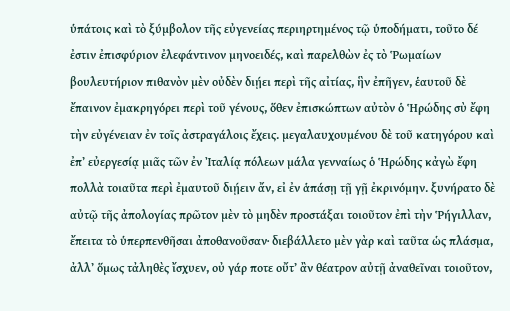ὑπάτοις καὶ τὸ ξύμβολον τῆς εὐγενείας περιηρτημένος τῷ ὑποδήματι, τοῦτο δέ ἐστιν ἐπισφύριον ἐλεφάντινον μηνοειδές, καὶ παρελθὼν ἐς τὸ Ῥωμαίων βουλευτήριον πιθανὸν μὲν οὐδὲν διῄει περὶ τῆς αἰτίας, ἣν ἐπῆγεν, ἑαυτοῦ δὲ ἔπαινον ἐμακρηγόρει περὶ τοῦ γένους, ὅθεν ἐπισκώπτων αὐτὸν ὁ Ἡρώδης σὺ ἔφη τὴν εὐγένειαν ἐν τοῖς ἀστραγάλοις ἔχεις. μεγαλαυχουμένου δὲ τοῦ κατηγόρου καὶ ἐπʼ εὐεργεσίᾳ μιᾶς τῶν ἐν Ἰταλίᾳ πόλεων μάλα γενναίως ὁ Ἡρώδης κἀγὼ ἔφη πολλὰ τοιαῦτα περὶ ἐμαυτοῦ διῄειν ἄν, εἰ ἐν ἁπάσῃ τῇ γῇ ἐκρινόμην. ξυνήρατο δὲ αὐτῷ τῆς ἀπολογίας πρῶτον μὲν τὸ μηδὲν προστάξαι τοιοῦτον ἐπὶ τὴν Ῥήγιλλαν, ἔπειτα τὸ ὑπερπενθῆσαι ἀποθανοῦσαν· διεβάλλετο μὲν γὰρ καὶ ταῦτα ὡς πλάσμα, ἀλλʼ ὅμως τἀληθὲς ἴσχυεν, οὐ γάρ ποτε οὔτʼ ἂν θέατρον αὐτῇ ἀναθεῖναι τοιοῦτον,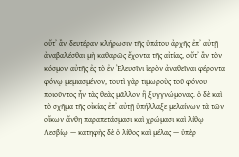οὔτʼ ἂν δευτέραν κλήρωσιν τῆς ὑπάτου ἀρχῆς ἐπʼ αὐτῇ ἀναβαλέσθαι μὴ καθαρῶς ἔχοντα τῆς αἰτίας, οὔτʼ ἂν τὸν κόσμον αὐτῆς ἐς τὸ ἐν Ἐλευσῖνι ἱερὸν ἀναθεῖναι φέροντα φόνῳ μεμιασμένον, τουτὶ γὰρ τιμωροὺς τοῦ φόνου ποιοῦντος ἦν τὰς θεὰς μᾶλλον ἢ ξυγγνώμονας. ὁ δὲ καὶ τὸ σχῆμα τῆς οἰκίας ἐπʼ αὐτῇ ὑπήλλαξε μελαίνων τὰ τῶν οἴκων ἄνθη παραπετάσμασι καὶ χρώμασι καὶ λίθῳ Λεσβίῳ — κατηφὴς δὲ ὁ λίθος καὶ μέλας — ὑπὲρ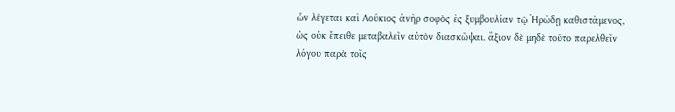ὧν λέγεται καὶ Λούκιος ἀνὴρ σοφὸς ἐς ξυμβουλίαν τῷ Ἡρώδῃ καθιστάμενος, ὡς οὐκ ἔπειθε μεταβαλεῖν αὐτὸν διασκῶψαι. ἄξιον δὲ μηδὲ τοῦτο παρελθεῖν λόγου παρὰ τοῖς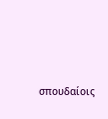σπουδαίοις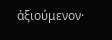ἀξιούμενον·